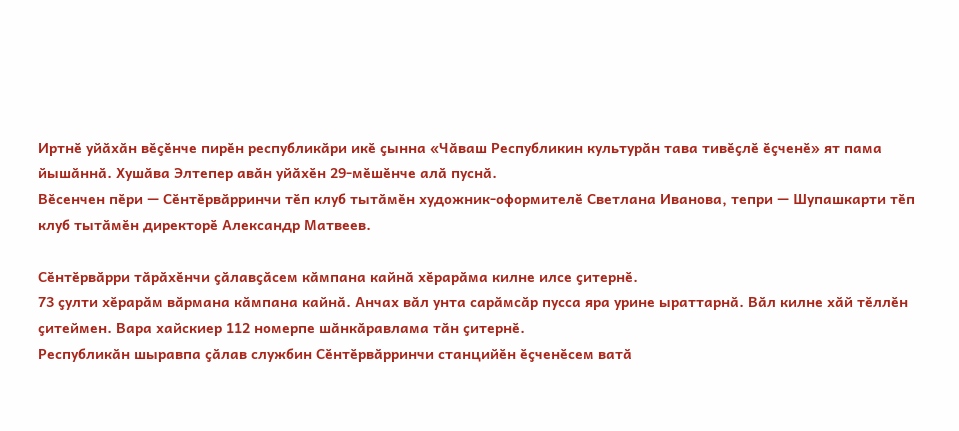Иртнӗ уйӑхӑн вӗҫӗнче пирӗн республикӑри икӗ ҫынна «Чӑваш Республикин культурӑн тава тивӗҫлӗ ӗҫченӗ» ят пама йышӑннӑ. Хушӑва Элтепер авӑн уйӑхӗн 29-мӗшӗнче алӑ пуснӑ.
Вӗсенчен пӗри — Сӗнтӗрвӑрринчи тӗп клуб тытӑмӗн художник-оформителӗ Светлана Иванова, тепри — Шупашкарти тӗп клуб тытӑмӗн директорӗ Александр Матвеев.

Сӗнтӗрвӑрри тӑрӑхӗнчи ҫӑлавҫӑсем кӑмпана кайнӑ хӗрарӑма килне илсе ҫитернӗ.
73 ҫулти хӗрарӑм вӑрмана кӑмпана кайнӑ. Анчах вӑл унта сарӑмсӑр пусса яра урине ыраттарнӑ. Вӑл килне хӑй тӗллӗн ҫитеймен. Вара хайскиер 112 номерпе шӑнкӑравлама тӑн ҫитернӗ.
Республикӑн шыравпа ҫӑлав службин Сӗнтӗрвӑрринчи станцийӗн ӗҫченӗсем ватӑ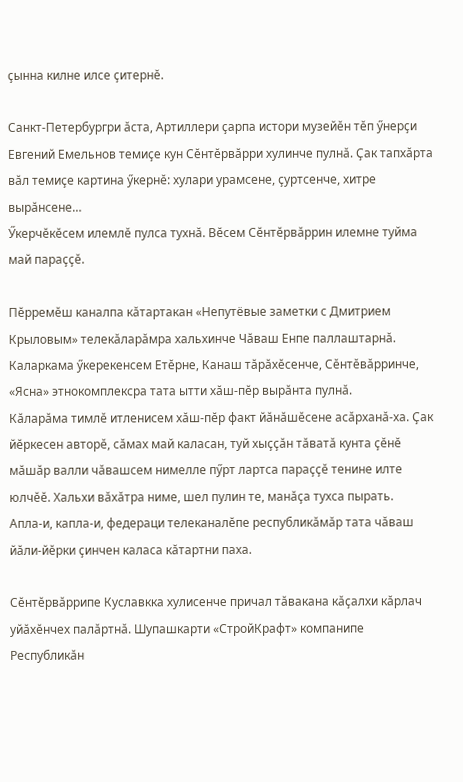ҫынна килне илсе ҫитернӗ.

Санкт-Петербургри ӑста, Артиллери ҫарпа истори музейӗн тӗп ӳнерҫи Евгений Емельнов темиҫе кун Сӗнтӗрвӑрри хулинче пулнӑ. Ҫак тапхӑрта вӑл темиҫе картина ӳкернӗ: хулари урамсене, ҫуртсенче, хитре вырӑнсене…
Ӳкерчӗкӗсем илемлӗ пулса тухнӑ. Вӗсем Сӗнтӗрвӑррин илемне туйма май параҫҫӗ.

Пӗрремӗш каналпа кӑтартакан «Непутёвые заметки с Дмитрием Крыловым» телекӑларӑмра хальхинче Чӑваш Енпе паллаштарнӑ. Каларкама ӳкерекенсем Етӗрне, Канаш тӑрӑхӗсенче, Сӗнтӗвӑрринче, «Ясна» этнокомплексра тата ытти хӑш-пӗр вырӑнта пулнӑ.
Кӑларӑма тимлӗ итленисем хӑш-пӗр факт йӑнӑшӗсене асӑрханӑ-ха. Ҫак йӗркесен авторӗ, сӑмах май каласан, туй хыҫҫӑн тӑватӑ кунта ҫӗнӗ мӑшӑр валли чӑвашсем нимелле пӳрт лартса параҫҫӗ тенине илте юлчӗӗ. Хальхи вӑхӑтра ниме, шел пулин те, манӑҫа тухса пырать.
Апла-и, капла-и, федераци телеканалӗпе республикӑмӑр тата чӑваш йӑли-йӗрки ҫинчен каласа кӑтартни паха.

Сӗнтӗрвӑррипе Куславкка хулисенче причал тӑвакана кӑҫалхи кӑрлач уйӑхӗнчех палӑртнӑ. Шупашкарти «СтройКрафт» компанипе Республикӑн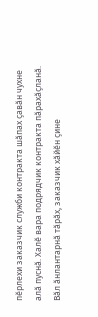пӗрлехи заказчик служби контракта шӑпах ҫавӑн чухне алӑ пуснӑ. Халӗ вара подрядчик контракта пӑрахӑҫланӑ. Вӑл ӑнлантарнӑ тӑрӑх, заказчик хӑйӗн ҫине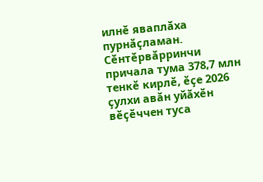илнӗ яваплӑха пурнӑҫламан.
Сӗнтӗрвӑрринчи причала тума 378,7 млн тенкӗ кирлӗ, ӗҫе 2026 ҫулхи авӑн уйӑхӗн вӗҫӗччен туса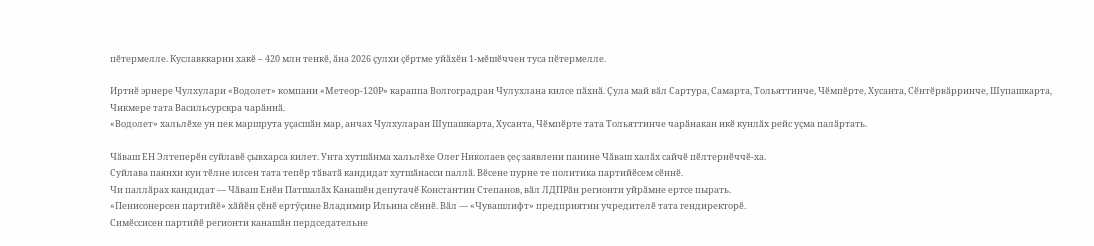пӗтермелле. Куславккарин хакӗ – 420 млн тенкӗ, ӑна 2026 ҫулхи ҫӗртме уйӑхӗн 1-мӗшӗччен туса пӗтермелле.

Иртнӗ эрнере Чулхулари «Водолет» компани «Метеор-120Р» караппа Волгоградран Чулухлана килсе пӑхнӑ. Ҫула май вӑл Сартура, Самарта, Тольяттинче, Чӗмпӗрте, Хусанта, Сӗнтӗрвӑрринче, Шупашкарта, Чикмере тата Васильсурскра чарӑннӑ.
«Водолет» хальлӗхе ун пек маршрута уҫасшӑн мар, анчах Чулхуларан Шупашкарта, Хусанта, Чӗмпӗрте тата Тольяттинче чарӑнакан икӗ кунлӑх рейс уҫма палӑртать.

Чӑваш ЕН Элтеперӗн суйлавӗ ҫывхарса килет. Унта хутшӑнма хальлӗхе Олег Николаев ҫеҫ заявлени панине Чӑваш халӑх сайчӗ пӗлтернӗччӗ-ха.
Суйлава паянхи кун тӗлне илсен тата тепӗр тӑватӑ кандидат хутшӑнасси паллӑ. Вӗсене пурне те политика партийӗсем сӗннӗ.
Чи паллӑрах кандидат — Чӑваш Енӗн Патшалӑх Канашӗн депутачӗ Константин Степанов, вӑл ЛДПРӑн регионти уйрӑмне ертсе пырать.
«Пенисонерсен партийӗ» хӑйӗн ҫӗнӗ ертӳҫине Владимир Ильина сӗннӗ. Вӑл — «Чувашлифт» предприятин учредителӗ тата гендиректорӗ.
Симӗссисен партийӗ регионти канашӑн пердседательне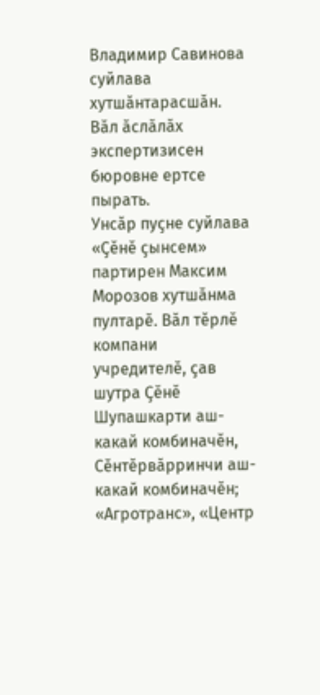Владимир Савинова суйлава хутшӑнтарасшӑн. Вӑл ӑслӑлӑх экспертизисен бюровне ертсе пырать.
Унсӑр пуҫне суйлава «Ҫӗнӗ ҫынсем» партирен Максим Морозов хутшӑнма пултарӗ. Вӑл тӗрлӗ компани учредителӗ, ҫав шутра Ҫӗнӗ Шупашкарти аш-какай комбиначӗн, Сӗнтӗрвӑрринчи аш-какай комбиначӗн; «Агротранс», «Центр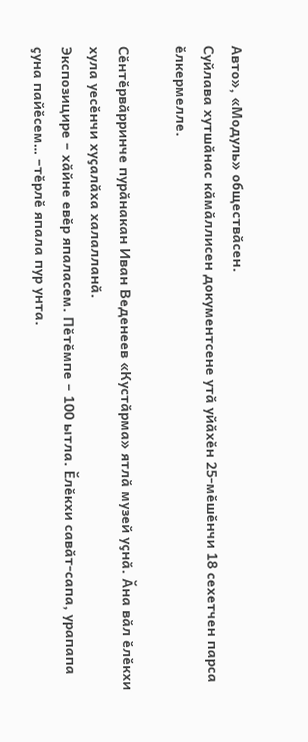Авто», «Модуль» обществӑсен.
Суйлава хутшӑнас кӑмӑллисен документсене утӑ уйӑхӗн 25-мӗшӗнчи 18 сехетчен парса ӗлкермелле.

Сӗнтӗрвӑрринче пурӑнакан Иван Веденеев «Кустӑрма» ятлӑ музей уҫнӑ. Ӑна вӑл ӗлӗкхи хула уесӗнчи хуҫалӑха халалланӑ.
Экспозицире – хӑйне евӗр япаласем. Пӗтӗмпе – 100 ытла. Ӗлӗкхи савӑт-сапа, урапапа ҫуна пайӗсем… –тӗрлӗ япала пур унта.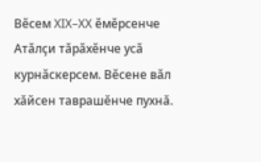Вӗсем XIX–XX ӗмӗрсенче Атӑлҫи тӑрӑхӗнче усӑ курнӑскерсем. Вӗсене вӑл хӑйсен таврашӗнче пухнӑ.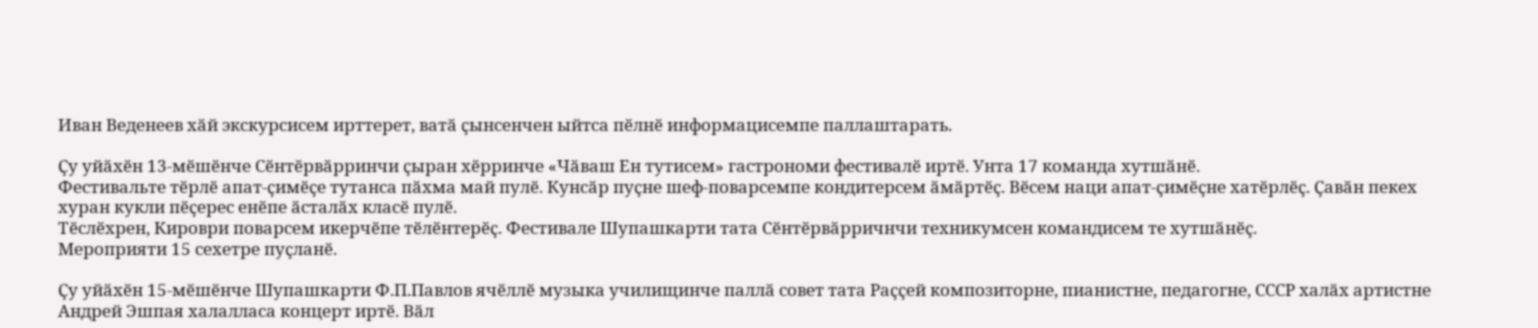Иван Веденеев хӑй экскурсисем ирттерет, ватӑ ҫынсенчен ыйтса пӗлнӗ информацисемпе паллаштарать.

Ҫу уйӑхӗн 13-мӗшӗнче Сӗнтӗрвӑрринчи ҫыран хӗрринче «Чӑваш Ен тутисем» гастрономи фестивалӗ иртӗ. Унта 17 команда хутшӑнӗ.
Фестивальте тӗрлӗ апат-ҫимӗҫе тутанса пӑхма май пулӗ. Кунсӑр пуҫне шеф-поварсемпе кондитерсем ӑмӑртӗҫ. Вӗсем наци апат-ҫимӗҫне хатӗрлӗҫ. Ҫавӑн пекех хуран кукли пӗҫерес енӗпе ӑсталӑх класӗ пулӗ.
Тӗслӗхрен, Кироври поварсем икерчӗпе тӗлӗнтерӗҫ. Фестивале Шупашкарти тата Сӗнтӗрвӑрричнчи техникумсен командисем те хутшӑнӗҫ.
Мероприяти 15 сехетре пуҫланӗ.

Ҫу уйӑхӗн 15-мӗшӗнче Шупашкарти Ф.П.Павлов ячӗллӗ музыка училищинче паллӑ совет тата Раҫҫей композиторне, пианистне, педагогне, СССР халӑх артистне Андрей Эшпая халалласа концерт иртӗ. Вӑл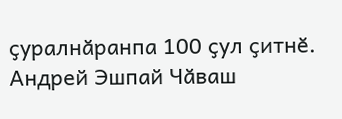ҫуралнӑранпа 100 ҫул ҫитнӗ.
Андрей Эшпай Чӑваш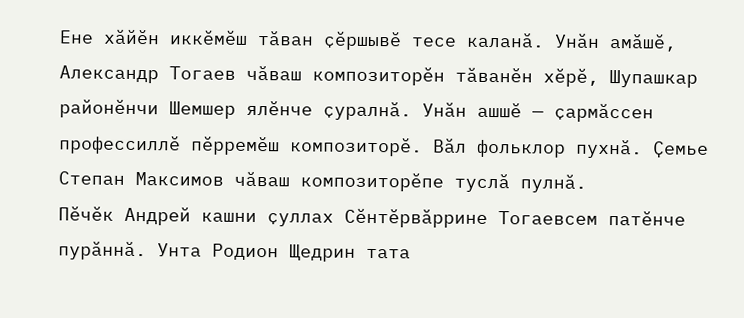Ене хӑйӗн иккӗмӗш тӑван ҫӗршывӗ тесе каланӑ. Унӑн амӑшӗ, Александр Тогаев чӑваш композиторӗн тӑванӗн хӗрӗ, Шупашкар районӗнчи Шемшер ялӗнче ҫуралнӑ. Унӑн ашшӗ — ҫармӑссен профессиллӗ пӗрремӗш композиторӗ. Вӑл фольклор пухнӑ. Ҫемье Степан Максимов чӑваш композиторӗпе туслӑ пулнӑ.
Пӗчӗк Андрей кашни ҫуллах Сӗнтӗрвӑррине Тогаевсем патӗнче пурӑннӑ. Унта Родион Щедрин тата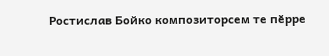Ростислав Бойко композиторсем те пӗрре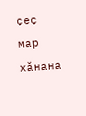ҫеҫ мар хӑнана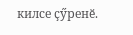килсе ҫӳренӗ.